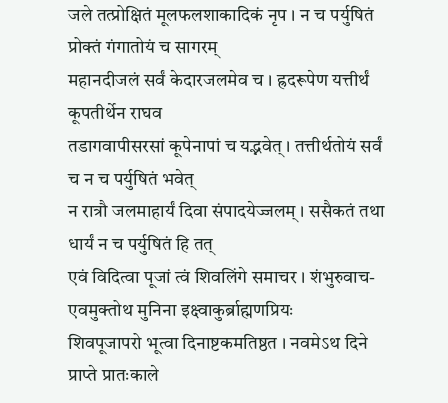जले तत्प्रोक्षितं मूलफलशाकादिकं नृप । न च पर्युषितं प्रोक्तं गंगातोयं च सागरम्
महानदीजलं सर्वं केदारजलमेव च । ह्रदरूपेण यत्तीर्थं कूपतीर्थेन राघव
तडागवापीसरसां कूपेनापां च यद्भवेत् । तत्तीर्थतोयं सर्वं च न च पर्युषितं भवेत्
न रात्रौ जलमाहार्यं दिवा संपादयेज्जलम् । ससैकतं तथा धार्यं न च पर्युषितं हि तत्
एवं विदित्वा पूजां त्वं शिवलिंगे समाचर । शंभुरुवाच- एवमुक्तोथ मुनिना इक्ष्वाकुर्ब्राह्मणप्रियः
शिवपूजापरो भूत्वा दिनाष्टकमतिष्ठत । नवमेऽथ दिने प्राप्ते प्रातःकाले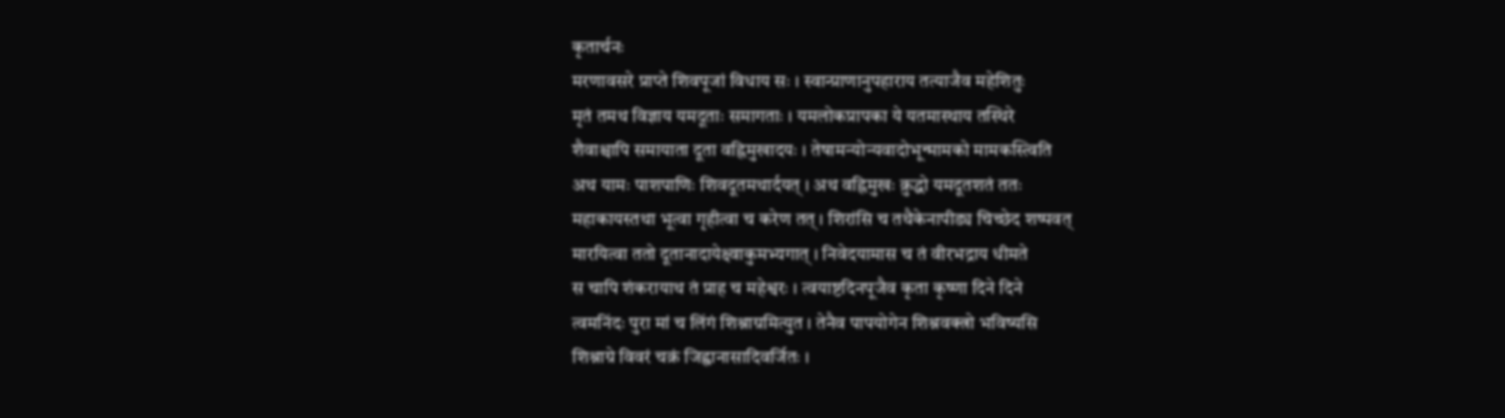कृतार्चनः
मरणावसरे प्राप्ते शिवपूजां विधाय सः । स्वान्प्राणानुपहाराय तत्याजैव महेशितुः
मृतं तमथ विज्ञाय यमदूताः समागताः । यमलोकप्रापका ये यतमास्थाय तस्थिरे
शैवाश्चापि समायाता दूता वह्निमुखादयः । तेषामन्योन्यवादोभून्मामको मामकस्त्विति
अथ यामः पाशपाणिः शिवदूतमथार्दयत् । अथ वह्निमुखः क्रुद्धो यमदूतशतं ततः
महाकायस्तथा भूत्वा गृहीत्वा च करेण तत् । शिरांसि च तथैकेनापीड्य चिच्छेद शष्पवत्
मारयित्वा ततो दूतानादायेक्ष्वाकुमभ्यगात् । निवेदयामास च तं वीरभद्राय धीमते
स चापि शंकरायाथ तं प्राह च महेश्वरः । त्वयाष्टदिनपूजैव कृता कृष्णा दिने दिने
त्वमनिंदः पुरा मां च लिंगं शिश्नाग्रमित्युत । तेनैव पापयोगेन शिश्नवक्त्रो भविष्यसि
शिश्नाग्रे विवरं चक्रं जिह्वानासादिवर्जितः ।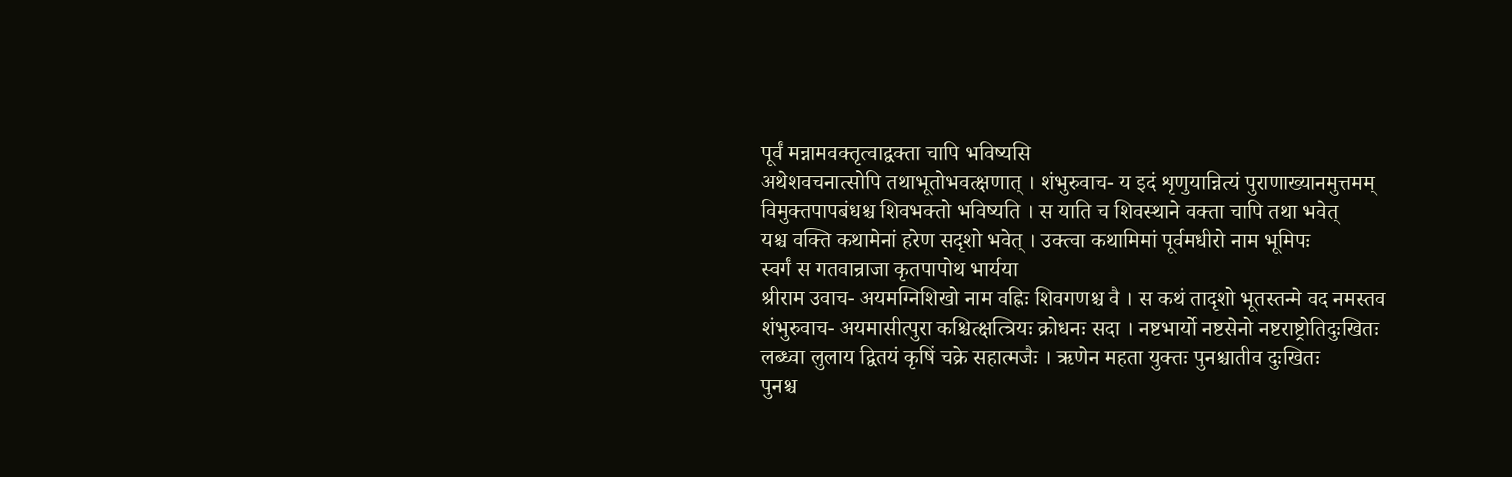पूर्वं मन्नामवक्तृत्वाद्वक्ता चापि भविष्यसि
अथेशवचनात्सोपि तथाभूतोभवत्क्षणात् । शंभुरुवाच- य इदं शृणुयान्नित्यं पुराणाख्यानमुत्तमम्
विमुक्तपापबंधश्च शिवभक्तो भविष्यति । स याति च शिवस्थाने वक्ता चापि तथा भवेत्
यश्च वक्ति कथामेनां हरेण सदृशो भवेत् । उक्त्वा कथामिमां पूर्वमधीरो नाम भूमिपः
स्वर्गं स गतवान्राजा कृतपापोथ भार्यया
श्रीराम उवाच- अयमग्निशिखो नाम वह्निः शिवगणश्च वै । स कथं तादृशो भूतस्तन्मे वद नमस्तव
शंभुरुवाच- अयमासीत्पुरा कश्चित्क्षत्त्रियः क्रोधनः सदा । नष्टभार्यो नष्टसेनो नष्टराष्ट्रोतिदुःखितः
लब्ध्वा लुलाय द्वितयं कृषिं चक्रे सहात्मजैः । ऋणेन महता युक्तः पुनश्चातीव दुःखितः
पुनश्च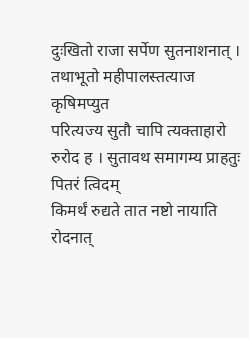दुःखितो राजा सर्पेण सुतनाशनात् । तथाभूतो महीपालस्तत्याज कृषिमप्युत
परित्यज्य सुतौ चापि त्यक्ताहारो रुरोद ह । सुतावथ समागम्य प्राहतुः पितरं त्विदम्
किमर्थं रुद्यते तात नष्टो नायाति रोदनात्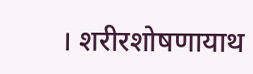। शरीरशोषणायाथ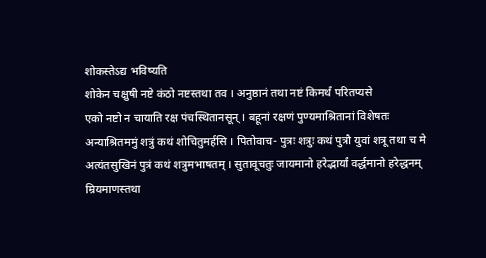शोकस्तेऽद्य भविष्यति
शोकेन चक्षुषी नष्टे कंठो नष्टस्तथा तव । अनुष्ठानं तथा नष्टं किमर्थं परितप्यसे
एको नष्टो न चायाति रक्ष पंचस्थितानसून् । बहूनां रक्षणं पुण्यमाश्रितानां विशेषतः
अन्याश्रितममुं शत्रुं कथं शोचितुमर्हसि । पितोवाच- पुत्रः शत्रुः कथं पुत्रौ युवां शत्रू तथा च मे
अत्यंतसुखिनं पुत्रं कथं शत्रुमभाषतम् । सुतावूचतुः जायमानो हरेद्भार्यां वर्द्धमानो हरेद्धनम्
म्रियमाणस्तथा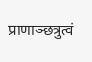प्राणाञ्छत्रुत्वं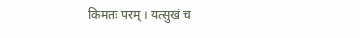किमतः परम् । यत्सुखं च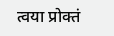त्वया प्रोक्तं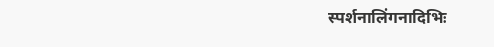स्पर्शनालिंगनादिभिः